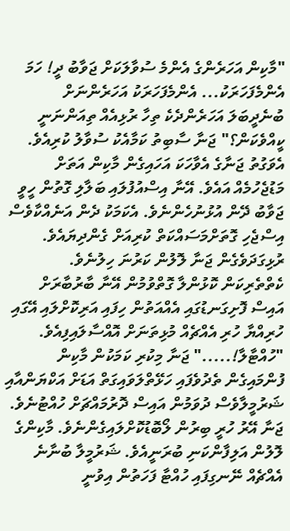"މާކިން އަހަރެންގެ އެންމެ ސުވާލަކަށް ޖަވާބު ދީ! ހަމަ އެންމެފަހަރަކު... އެންމެފަހަރަކު އަހަރެންނަށް ބުނެދީބަލަ އަހަރެންދެކެ ތިހާ ރުޅިއެއް ތިއަންނަނީ ކީއްވެކަން؟" ޖަނާ ސާބިތު ކަމާއެކު ސުވާލު ކުރިއެވެ. އެވަގުތު ޖަނާގެ އެވާހަކަ އަހައިގެން މާކިން އަތަށް މަޑުޖެހުމެއް އައެވެ. އޭނާ އިސްއުފުލައި ބަލާލި ގޮތުން ހީވީ ޖަވާބު ދޭން އުޅުނުހެންނެވެ. އެކަމަކު ދެން އަނެއްކާވެސް އިސްޖެހި ގޮތަށްމަސައްކަތް ކުރިއަށް ގެންދިޔައެވެ. ރުޅިގަދަވެގެން ޖަނާ ލޮލުން ކަރުނަ ހިލުނެވެ. ކެތްތެރިކަން ކޮޅުންލާ ގޮތްވުމުން އޭނާ ބާރުބާރަށް އައިސް ފޮށިގަނޑުގައި އެއްއަތުން ހިފައި އަރިކޮށްލައި އޭގައި ހުރިއްޔާ ހުރި އެއްޗެއް މުޅިތަނަށް އޮއްސާލައިފިއެވެ.
"ހުއްޓާލާ!....." ޖަނާ މިކުރި ކަމަކުން މާކިން ފުންމައިގެން ތެދުވެފައި ހަޅޭތްލަވައިގަތް އަޑަށް އަކްޔަންއާއި ޝަރުމީލާވެސް ދުވަމުން އައިސް ދޮރުމައްޗަށް ހުއްޓުނެވެ. ޖަނާ އޭރު ހުރީ ބިރުން ލޯބޮޑުކޮށްލައިގެންނެވެ. މާކިންގެ ލޮލުން އަލިފާންކަނި ބުރަނީއެވެ. ޝަރުމީލާ ބުނާނެ އެއްޗެއް ނޭނގިފައި ހުއްޓާ ފަހަތުން އިވުނީ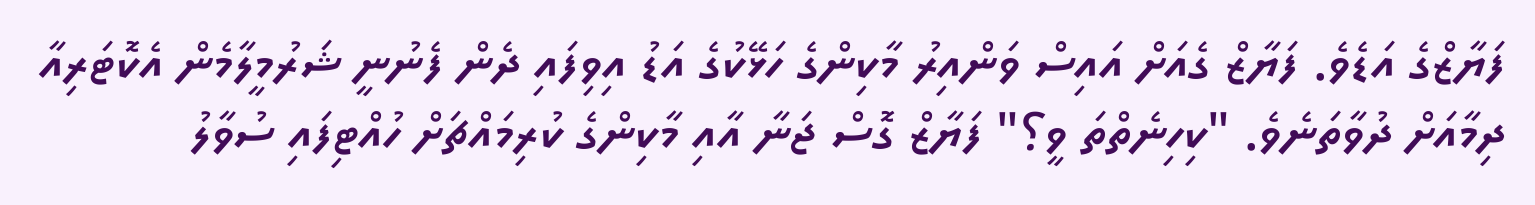ފަޔާޒްގެ އަޑެވެ. ފަޔާޒް ގެއަށް އައިސް ވަންއިރު މާކިންގެ ހަޅޭކުގެ އަޑު އިވިފައި ދެން ފެނުނީ ޝަރުމީލާމެން އެކޮޓަރިއާ ދިމާއަށް ދުވާތަނެވެ. "ކިހިނެތްތަ ވީ؟" ފަޔާޒް ގޮސް ޖަނާ އާއި މާކިންގެ ކުރިމައްޗަށް ހުއްޓިފައި ސުވާލު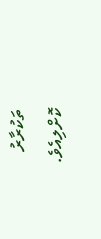ތަކުރާރު ކޮށްލިއެވެ.